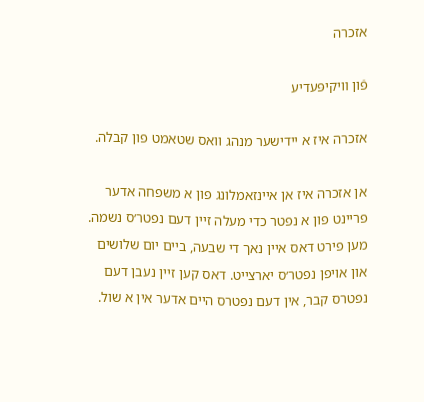אזכרה

פֿון װיקיפּעדיע

אזכרה איז א יידישער מנהג וואס שטאמט פון קבלה.

אן אזכרה איז אן איינזאמלונג פון א משפחה אדער פריינט פון א נפטר כדי מעלה זיין דעם נפטר׳ס נשמה. מען פירט דאס איין נאך די שבעה, ביים יום שלושים און אויפן נפטר׳ס יארצייט. דאס קען זיין נעבן דעם נפטרס קבר, אין דעם נפטרס היים אדער אין א שול.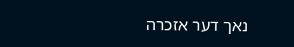נאך דער אזכרה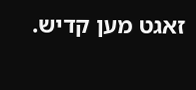זאגט מען קדיש.